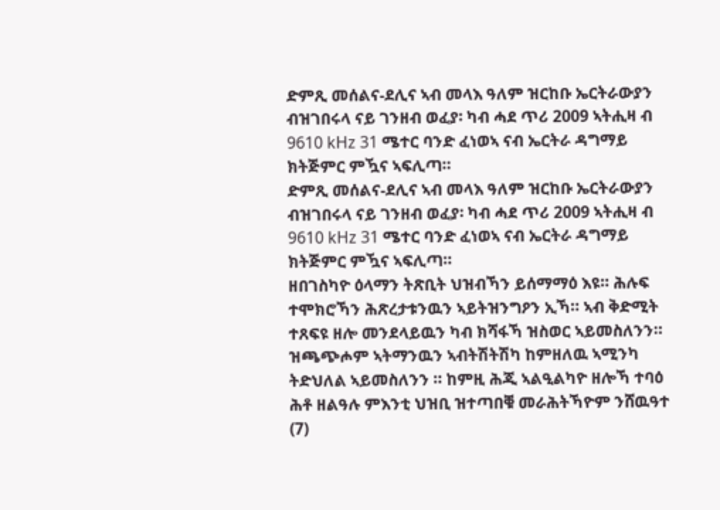ድምጺ መሰልና-ደሊና ኣብ መላእ ዓለም ዝርከቡ ኤርትራውያን ብዝገበሩላ ናይ ገንዘብ ወፈያ፡ ካብ ሓደ ጥሪ 2009 ኣትሒዛ ብ 9610 kHz 31 ሜተር ባንድ ፈነወኣ ናብ ኤርትራ ዳግማይ ክትጅምር ምዃና ኣፍሊጣ።
ድምጺ መሰልና-ደሊና ኣብ መላእ ዓለም ዝርከቡ ኤርትራውያን ብዝገበሩላ ናይ ገንዘብ ወፈያ፡ ካብ ሓደ ጥሪ 2009 ኣትሒዛ ብ 9610 kHz 31 ሜተር ባንድ ፈነወኣ ናብ ኤርትራ ዳግማይ ክትጅምር ምዃና ኣፍሊጣ።
ዘበገስካዮ ዕላማን ትጽቢት ህዝብኻን ይሰማማዕ እዩ። ሕሉፍ ተሞክሮኻን ሕጽረታቱንዉን ኣይትዝንግዖን ኢኻ። ኣብ ቅድሚት ተጸፍዩ ዘሎ መንደላይዉን ካብ ክሻፋኻ ዝስወር ኣይመስለንን። ዝጫጭሖም ኣትማንዉን ኣብትሽትሽካ ከምዘለዉ ኣሚንካ ትድህለል ኣይመስለንን ። ከምዚ ሕጂ ኣልዒልካዮ ዘሎኻ ተባዕ ሕቶ ዘልዓሉ ምእንቲ ህዝቢ ዝተጣበቑ መራሕትኻዮም ንሸዉዓተ (7)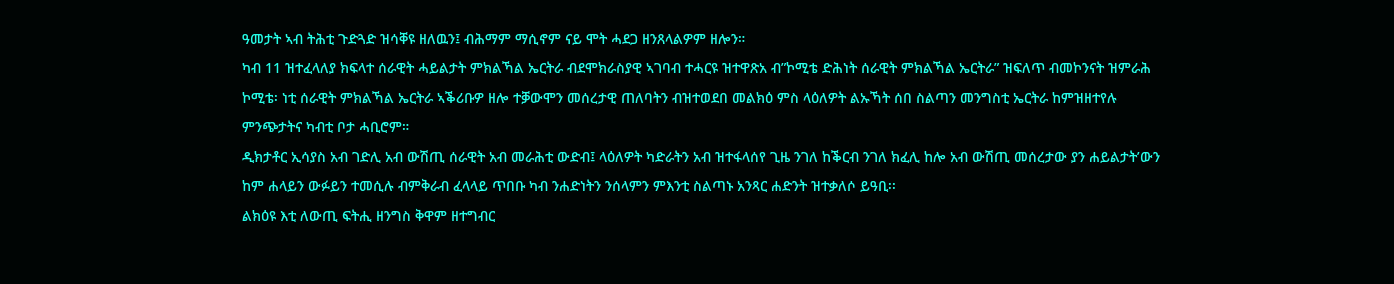ዓመታት ኣብ ትሕቲ ጉድጓድ ዝሳቐዩ ዘለዉን፤ ብሕማም ማሲኖም ናይ ሞት ሓደጋ ዘንጸላልዎም ዘሎን።
ካብ 11 ዝተፈላለያ ክፍላተ ሰራዊት ሓይልታት ምክልኻል ኤርትራ ብደሞክራስያዊ ኣገባብ ተሓርዩ ዝተዋጽአ ብ”ኮሚቴ ድሕነት ሰራዊት ምክልኻል ኤርትራ” ዝፍለጥ ብመኮንናት ዝምራሕ ኮሚቴ፡ ነቲ ሰራዊት ምክልኻል ኤርትራ ኣቕሪቡዎ ዘሎ ተቓውሞን መሰረታዊ ጠለባትን ብዝተወደበ መልክዕ ምስ ላዕለዎት ልኡኻት ሰበ ስልጣን መንግስቲ ኤርትራ ከምዝዘተየሉ ምንጭታትና ካብቲ ቦታ ሓቢሮም።
ዲክታቶር ኢሳያስ አብ ገድሊ አብ ውሽጢ ሰራዊት አብ መራሕቲ ውድብ፤ ላዕለዎት ካድራትን አብ ዝተፋላሰየ ጊዜ ንገለ ከቕርብ ንገለ ክፈሊ ከሎ አብ ውሽጢ መሰረታው ያን ሐይልታት’ውን ከም ሐላይን ውፉይን ተመሲሉ ብምቅራብ ፈላላይ ጥበቡ ካብ ንሐድነትን ንሰላምን ምእንቲ ስልጣኑ አንጻር ሐድንት ዝተቃለሶ ይዓቢ፡፡
ልክዕዩ እቲ ለውጢ ፍትሒ ዘንግስ ቅዋም ዘተግብር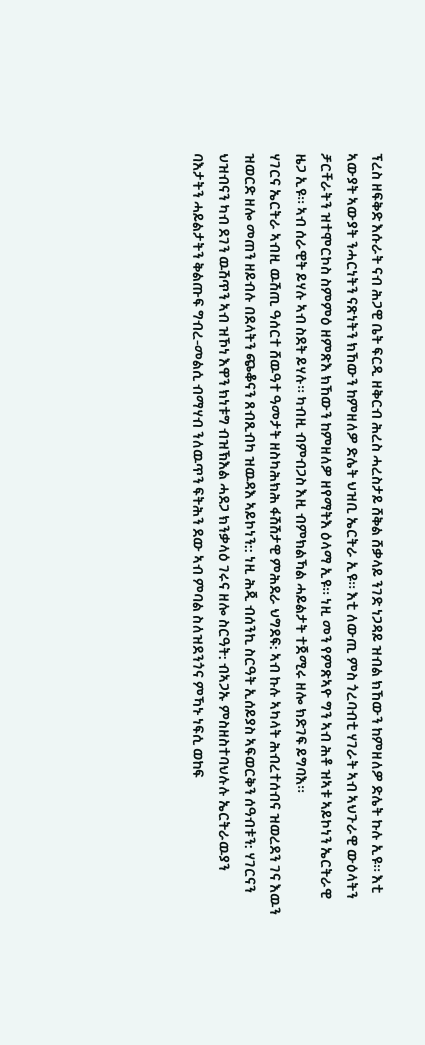ፕረስ ዘፍቅድ እሱራት ናብ ሕጋዊ ቤት ፍርዲ ዘቅርብ ሕረስ ሓረስታይ ሸቅል ሸቃላይ ንገድ ነጋዳይ ዝብል ክኸውን ከምዘለዎ ድሌት ኩሉ ኢዩ፡፡ እቲ ኣውያት ኣውያት ንሓርነትን ናጽነትን ክኸውን ከምዘለዎ ድሌት ህዝቢ ኤርትራ ኢዩ፡፡ እቲ ለውጢ ምስ ጎረባብቲ ሃገራት ኣብ ኣህጉራዊ ውዕላትን ቻርቸራትን ዝተሞርኮስ ስምምዕ ዘምጽእ ክኸውን ከምዘለዎ ዘየማትእ ዕላማ ኢዩ፡፡ ነዚ መን የምጽኣዮ ግን ኣብ ሕቶ ዝኣቱ ኣይኮነን ኤርትራዊ ዜጋ ኢዩ፡፡ ኣብ ሰራዊት ይሃሉ ኣብ ስደት ይሃሉ፡፡ ካብዚ ብምብጋስ እዚ ብምክልኻል ሓይልታት ተጀሚሩ ዘሎ ክድገፍ ይግባእ፡፡
ሃገርና ኤርትራ ኣብዚ ዉሽጢ ዓሰርተ ሸዉዓተ ዓመታት ዘስካሕክሕ ፋሽሽታዊ ምሕደራ ህግደፍ: ኣብ ኩሉ ኣካላት ሕብረተሰብና ዝወረደን ገና እዉን ዝወርድ ዘሎ መጠን ዘይብሉ በደላትን ጭቆናን ጸብጺብካ ዝዉዳእ ኣይኮነን:: ነዚ ሕጂ ብሰንኪ ስርዓት ኢሰይያስ ኣፍወርቅን ሰዓብቱን: ሃገርናን ህዝብናን ካብ ደገን ዉሽጥን ኣብ ዝኾነ እዋን ክነቱግ ብዝኽእል ሓደጋ ክንቃላዕ ገሩና ዘሎ ስርዓት: ብኣጋኡ ምስዘስተባህሉሉ ኤርትራዉያን ባእታትን ሓይልታትን ቅልጡፍ ግብረ-መልሲ ብማሃብ ንለዉጥን ፍትሕን ደው ኣብ ምባል ስለዝደንጎና ምኻኑ ነፍሲ ወከፍ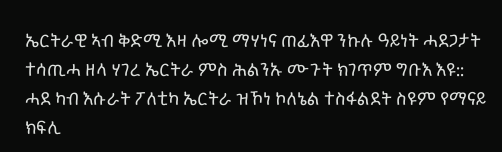ኤርትራዊ ኣብ ቅድሚ እዛ ሎሚ ማሃነና ጠፊእዋ ንኩሉ ዓይነት ሓደጋታት ተሳጢሓ ዘላ ሃገረ ኤርትራ ምስ ሕልንኡ ሙጉት ክገጥም ግቡእ እዩ::
ሓደ ካብ እሱራት ፖለቲካ ኤርትራ ዝኾነ ኮለኔል ተስፋልደት ስዩም የማናይ ክፍሊ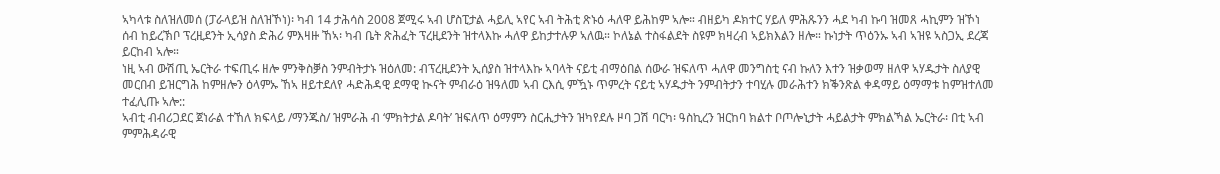ኣካላቱ ስለዝለመሰ (ፓራላይዝ ስለዝኾነ)፡ ካብ 14 ታሕሳስ 2008 ጀሚሩ ኣብ ሆስፒታል ሓይሊ ኣየር ኣብ ትሕቲ ጽኑዕ ሓለዋ ይሕከም ኣሎ። ብዘይካ ዶክተር ሃይለ ምሕጹንን ሓደ ካብ ኩባ ዝመጸ ሓኪምን ዝኾነ ሰብ ከይረኽቦ ፕረዚደንት ኢሳያስ ድሕሪ ምእዛዙ ኸኣ፡ ካብ ቤት ጽሕፈት ፕረዚደንት ዝተላእኩ ሓለዋ ይከታተሉዎ ኣለዉ። ኮለኔል ተስፋልደት ስዩም ክዛረብ ኣይክእልን ዘሎ። ኩነታት ጥዕንኡ ኣብ ኣዝዩ ኣስጋኢ ደረጃ ይርከብ ኣሎ።
ነዚ ኣብ ውሽጢ ኤርትራ ተፍጢሩ ዘሎ ምንቅስቓስ ንምብትታኑ ዝዕለመ: ብፕረዚደንት ኢሰያስ ዝተላእኩ ኣባላት ናይቲ ብማዕበል ሰውራ ዝፍለጥ ሓለዋ መንግስቲ ናብ ኩለን እተን ዝቃወማ ዘለዋ ኣሃዱታት ስለያዊ መርበብ ይዝርግሕ ከምዘሎን ዕላምኡ ኸኣ ዘይተደለየ ሓድሕዳዊ ደማዊ ኲናት ምብራዕ ዝዓለመ ኣብ ርእሲ ምዃኑ ጥምረት ናይቲ ኣሃዱታት ንምብትታን ተባሂሉ መራሕተን ክቕንጽል ቀዳማይ ዕማማቱ ከምዝተለመ ተፈሊጡ ኣሎ::
ኣብቲ ብብሪጋደር ጀነራል ተኸለ ክፍላይ /ማንጁስ/ ዝምራሕ ብ ‘ምክትታል ዶባት’ ዝፍለጥ ዕማምን ስርሒታትን ዝካየደሉ ዞባ ጋሽ ባርካ፡ ዓስኪረን ዝርከባ ክልተ ቦጦሎኒታት ሓይልታት ምክልኻል ኤርትራ፡ በቲ ኣብ ምምሕዳራዊ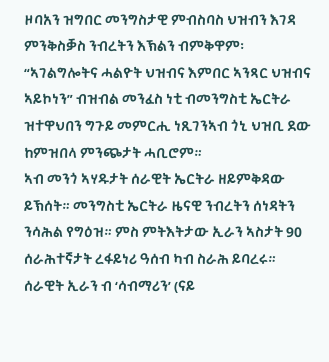ዞባአን ዝግበር መንግስታዊ ምብስባስ ህዝብን እገዳ ምንቅስቓስ ንብረትን እኽልን ብምቅዋም፡ “ኣገልግሎትና ሓልዮት ህዝብና እምበር ኣንጻር ህዝብና ኣይኮነን” ብዝብል መንፈስ ነቲ ብመንግስቲ ኤርትራ ዝተዋህበን ግጉይ መምርሒ ነጺገንኣብ ጎኒ ህዝቢ ደው ከምዝበላ ምንጭታት ሓቢሮም።
ኣብ መንጎ ኣሃዱታት ሰራዊት ኤርትራ ዘይምቅዳው ይኽሰት። መንግስቲ ኤርትራ ዜናዊ ንብረትን ሰነዳትን ንሳሕል የግዕዝ። ምስ ምትእትታው ኢራን ኣስታት 90 ሰራሕተኛታት ረፋይነሪ ዓሰብ ካብ ስራሕ ይባረሩ።
ሰራዊት ኢራን ብ ‘ሳብማሪን’ (ናይ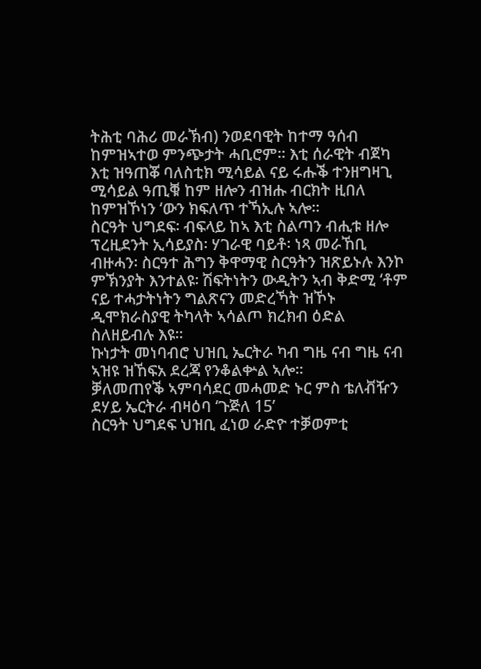ትሕቲ ባሕሪ መራኽብ) ንወደባዊት ከተማ ዓሰብ ከምዝኣተወ ምንጭታት ሓቢሮም። እቲ ሰራዊት ብጀካ እቲ ዝዓጠቖ ባለስቲክ ሚሳይል ናይ ሩሑቕ ተንዘግዛጊ ሚሳይል ዓጢቑ ከም ዘሎን ብዝሑ ብርክት ዚበለ ከምዝኾነን ‘ውን ክፍለጥ ተኻኢሉ ኣሎ።
ስርዓት ህግደፍ፡ ብፍላይ ከኣ እቲ ስልጣን ብሒቱ ዘሎ ፕረዚደንት ኢሳይያስ፡ ሃገራዊ ባይቶ፡ ነጻ መራኸቢ ብዙሓን፡ ስርዓተ ሕግን ቅዋማዊ ስርዓትን ዝጽይኑሉ እንኮ ምኽንያት እንተልዩ፡ ሽፍትነትን ውዲትን ኣብ ቅድሚ ‘ቶም ናይ ተሓታትነትን ግልጽናን መድረኻት ዝኾኑ ዲሞክራስያዊ ትካላት ኣሳልጦ ክረክብ ዕድል ስለዘይብሉ እዩ።
ኩነታት መነባብሮ ህዝቢ ኤርትራ ካብ ግዜ ናብ ግዜ ናብ ኣዝዩ ዝኸፍአ ደረጃ የንቆልቍል ኣሎ።
ቓለመጠየቕ ኣምባሳደር መሓመድ ኑር ምስ ቴለቭዥን ደሃይ ኤርትራ ብዛዕባ ‘ጉጅለ 15’
ስርዓት ህግደፍ ህዝቢ ፈነወ ራድዮ ተቓወምቲ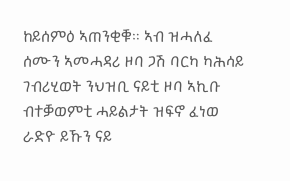ከይሰምዕ ኣጠንቂቑ። ኣብ ዝሓለፈ ሰሙን ኣመሓዳሪ ዞባ ጋሽ ባርካ ካሕሳይ ገብሪሂወት ንህዝቢ ናይቲ ዞባ ኣኪቡ ብተቓወምቲ ሓይልታት ዝፍኖ ፈነወ ራድዮ ይኹን ናይ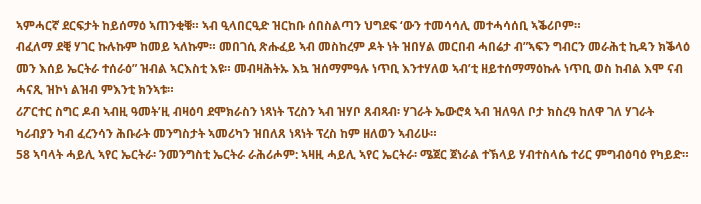ኣምሓርኛ ደርፍታት ከይሰማዕ ኣጠንቂቑ። ኣብ ዒላበርዒድ ዝርከቡ ሰበስልጣን ህግደፍ ‘ውን ተመሳሳሊ መተሓሳሰቢ ኣቕሪቦም።
ብፈለማ ደቒ ሃገር ኩሉኩም ከመይ ኣለኩም። መበገሲ ጽሑፈይ ኣብ መስከረም ዶት ነት ዝበሃል መርበብ ሓበሬታ ብ”ኣፍን ግብርን መራሕቲ ኪዳን ክቕላዕ መን እሰይ ኤርትራ ተሰራዕ” ዝብል ኣርእስቲ እዩ። መብዛሕትኡ እኳ ዝሰማምዓሉ ነጥቢ እንተሃለወ ኣብ’ቲ ዘይተሰማማዕኩሉ ነጥቢ ወስ ከብል እሞ ናብ ሓናጺ ዝኮነ ልዝብ ምእንቲ ክንኣቱ።
ሪፖርተር ስግር ዶብ ኣብዚ ዓመት’ዚ ብዛዕባ ደሞክራስን ነጻነት ፕረስን ኣብ ዝሃቦ ጸብጻብ፡ ሃገራት ኤውሮጳ ኣብ ዝለዓለ ቦታ ክስረዓ ከለዋ ገለ ሃገራት ካሪብያን ካብ ፈረንሳን ሕቡራት መንግስታት ኣመሪካን ዝበለጸ ነጻነት ፕረስ ከም ዘለወን ኣብሪሁ።
58 ኣባላት ሓይሊ ኣየር ኤርትራ፡ ንመንግስቲ ኤርትራ ራሕሪሖም: ኣዛዚ ሓይሊ ኣየር ኤርትራ፡ ሜጀር ጀነራል ተኽላይ ሃብተስላሴ ተሪር ምግብዕባዕ የካይድ።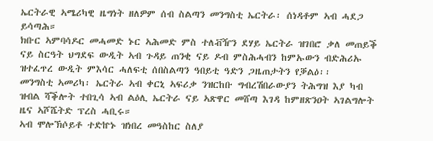ኤርትራዊ ኣሜሪካዊ ዜግነት ዘለዎም ሰብ ስልጣን መንግስቲ ኤርትራ፡ ሰነዳቶም ኣብ ሓደጋ ይሳጣሕ።
ክቡር ኣምባሳዶር መሓመድ ኑር ኣሕመድ ምስ ተለቭዥን ደሃይ ኤርትራ ዝገበሮ ቃለ መጠይቕ ናይ ስርዓት ህግደፍ ውዲት ኣብ ጉዳይ ጠንቂ ናይ ዶብ ምስሕሓብን ከምኡውን ብድሕሪኡ ዝተፈጥረ ውዲት ምእሳር ሓለፍቲ ሰበስልጣን ዓበይቲ ዓድን ጋዜጠታትን የቓልዕ፡፡
መንግስቲ ኣመሪካ፡ ኤርትራ ኣብ ቀርኒ ኣፍሪቃ ንዝርከቡ ግብረሽበራውያን ትሕግዝ እያ ካብ ዝብል ሻቕሎት ተበጊሳ ኣብ ልዕሊ ኤርትራ ናይ ኣጽዋር መሸጣ እገዳ ከምዘጽንዐት ኣገልግሎት ዜና ኣሾሼትድ ፕረስ ሓቢሩ።
ኣብ ሞሎኽሶይቶ ተድኵኑ ዝነበረ መዓስከር ስለያ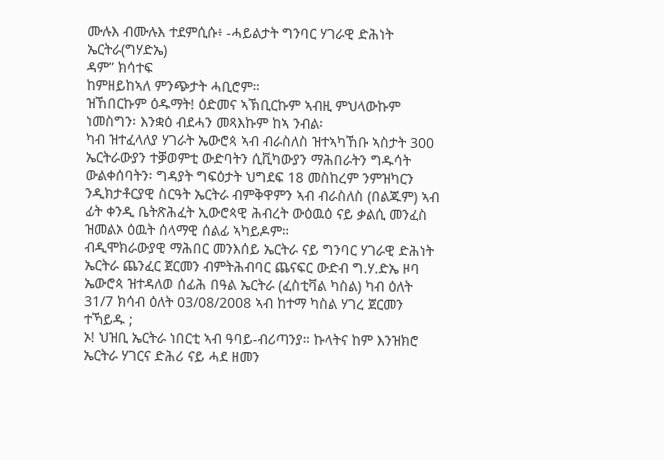ሙሉእ ብሙሉእ ተደምሲሱ፥ -ሓይልታት ግንባር ሃገራዊ ድሕነት ኤርትራ(ግሃድኤ)
ዳም” ክሳተፍ
ከምዘይከኣለ ምንጭታት ሓቢሮም።
ዝኸበርኩም ዕዱማት! ዕድመና ኣኽቢርኩም ኣብዚ ምህላውኩም ነመስግን፡ እንቋዕ ብደሓን መጻእኩም ከኣ ንብል፡
ካብ ዝተፈላለያ ሃገራት ኤውሮጳ ኣብ ብራስለስ ዝተኣካኸቡ ኣስታት 300 ኤርትራውያን ተቓወምቲ ውድባትን ሲቪካውያን ማሕበራትን ግዱሳት ውልቀሰባትን፡ ግዳያት ግፍዕታት ህግደፍ 18 መስከረም ንምዝካርን ንዲክታቶርያዊ ስርዓት ኤርትራ ብምቅዋምን ኣብ ብራስለስ (በልጁም) ኣብ ፊት ቀንዲ ቤትጽሕፈት ኢውሮጳዊ ሕብረት ውዕዉዕ ናይ ቃልሲ መንፈስ ዝመልኦ ዕዉት ሰላማዊ ሰልፊ ኣካይዶም።
ብዲሞክራውያዊ ማሕበር መንእሰይ ኤርትራ ናይ ግንባር ሃገራዊ ድሕነት ኤርትራ ጨንፈር ጀርመን ብምትሕብባር ጨናፍር ውድብ ግ.ሃ.ድኤ ዞባ ኤውሮጳ ዝተዳለወ ሰፊሕ በዓል ኤርትራ (ፈስቲቫል ካስል) ካብ ዕለት 31/7 ክሳብ ዕለት 03/08/2008 ኣብ ከተማ ካስል ሃገረ ጀርመን ተኻይዱ ;
ኦ! ህዝቢ ኤርትራ ነበርቲ ኣብ ዓባይ-ብሪጣንያ። ኩላትና ከም እንዝክሮ ኤርትራ ሃገርና ድሕሪ ናይ ሓደ ዘመን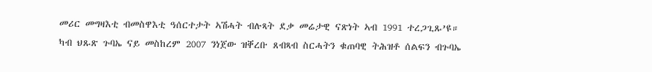መሪር መግዛእቲ ብመስዋእቲ ዓሰርተታት ኣሽሓት ብሉጻት ደቃ መሬታዊ ናጽነት ኣብ 1991 ተረጋጊጹ’ዩ።
ካብ ህጹጽ ጉባኤ ናይ መስከረም 2007 ንነጀው ዝቐረቡ ጸብጻብ ስርሓትን ቁጠባዊ ትሕዝቶ ሰልፍን ብጉባኤ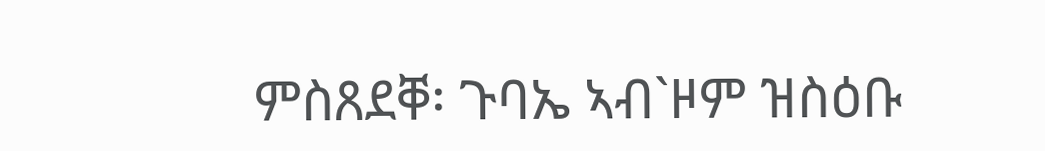ምስጸደቐ፡ ጉባኤ ኣብ`ዞም ዝስዕቡ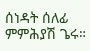ሰነዳት ሰለፊ ምምሕያሽ ጌሩ።